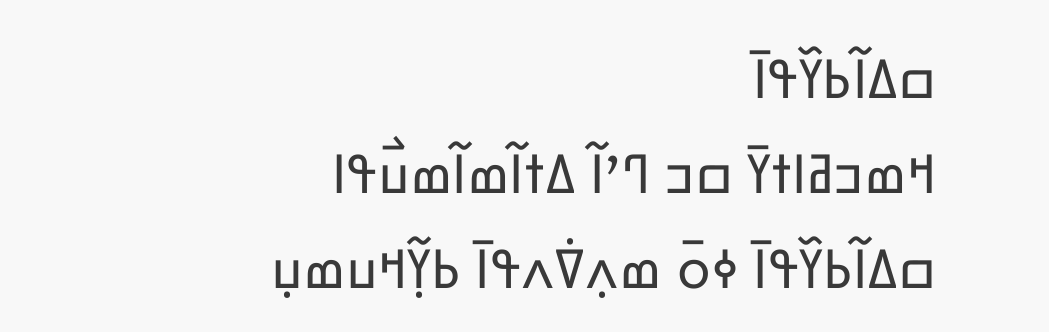ߛߡߊ߬ߕߌ߰ߟߊ߫
ߞߘߏߥߊߙߌ߫ ߛߏ ߣߴߊ߬ ߡߙߊ߬ߘߊ߬ߘߎ߯ߟߊ
ߛߡߊ߬ߕߌ߰ߟߊ߫ ߦߋ߫ ߘߍ߲ߜ߭ߍߟߊ߫ ߕߌ߲߬ߞߎߘߎ߲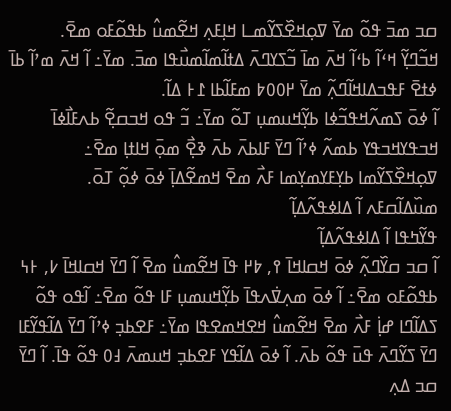ߛߏ ߘߏ߫ ߟߋ߬ ߘߌ߫ ߜߋ߲ߞߐ߰ߖߌ߬ߘߺߊ ߞߊ߲ߓߍ߲ ߞߐ߬ߘߎ߮ ߕߟߋ߬ߓߋ ߘߐ߫.
ߞߏ߬ߣߌ߲߬ ߞߵߊ߬ ߕߵߊ߬ ߞߍ߫ ߘߊ߫ ߏ߬ߖߌߣߍ߫ ߡߙߊ߬ߘߊ߬ߘߎ߯ߟߊ ߘߏ߫. ߘߌ߫߸ ߊ߬ ߞߍ߫ ߘߴߊ߬ ߕߊ߫ ߦߙߐ߫ ߓߟߏߡߊߞߊ߬ߣߍ߲߬ ߘߌ߫ ߂߀߀߈ ߘߓߊ߬ߕߊ ߁߅ ߡߊ߬.
ߊ߬ ߦߋ߫ ߖߘߍ߬ߞߟߏ߬ߦߊ ߕߌ߲߬ߞߎߘߎ߲ ߠߋ߬ ߘߌ߫߸ ߏ߬ ߟߋ ߞߏߛߐ߲߬ ߕߍߓߊ߯ߦߊ߫ ߞߏߟߌߞߏߟߌ ߕߘߍ߬ ߦߴߊ߬ ߣߌ߫ ߓߊߕߍ߫ ߕߍ߫ ߢߐ߲߯ ߘߋ߲߫ ߞߊߙߊ߲ ߘߐ߫߸ ߜߋ߲ߞߐ߰ߖߌ߬ߘߊ ߕߌ߲ߓߌߘߌ߲ߘߊ ߓߍ߯ ߘߐ߫ ߞߘߐ߬ߡߊ߲߫ ߦߋ߫ ߦߋ߲߬ ߠߋ߫.
ߘߎ߰ߡߊ߬ߛߓߍ ߊ߬ ߡߊߦߟߍ߬ߡߊ߲߬
ߟߌ߬ߤߟߊ ߊ߬ ߡߊߦߟߍ߬ߡߊ߲߬
ߊ߬ ߛߏ ߛߌ߰ߣߍ߲߬ ߦߋ߫ ߞߛߊߞߊ߫ ߉, ߈߂ ߟߊ߫ ߞߐ߬ߘߎ߮ ߘߐ߫ ߊ߬ ߣߌ߫ ߞߛߊߞߊ߫ ߇, ߅߆ ߕߟߋ߬ߓߋ ߘߐ߫߸ ߊ߬ ߦߋ߫ ߘߍ߲ߜ߭ߍߟߊ߫ ߕߌ߲߬ߞߎߘߎ߲ ߓߊ ߟߋ߬ ߘߐ߫߸ ߊ߬ߟߋ ߟߋ߬ ߖߡߊ߬ߣߊ ߝߊ߲߭ ߓߍ߯ ߘߐ߫ ߞߐ߬ߘߎ߮ ߞߐߞߘߐߟߊ ߘߌ߫߸ ߓߐߕߏ߲ ߦߴߊ߬ ߣߌ߫ ߡߊ߬ߟߌ߬ߓߊ ߣߌ߫ ߖߌ߬ߣߍ߫ ߟߎ߫ ߟߋ߬ ߕߍ߫. ߊ߬ ߦߋ߫ ߡߊ߬ߟߌ ߓߐߕߏ߲ ߞߎߘߍ߫ ߃߀ ߟߋ߬ ߟߊ߫. ߊ߬ ߣߌ߫ ߛߏ ߡߍ߲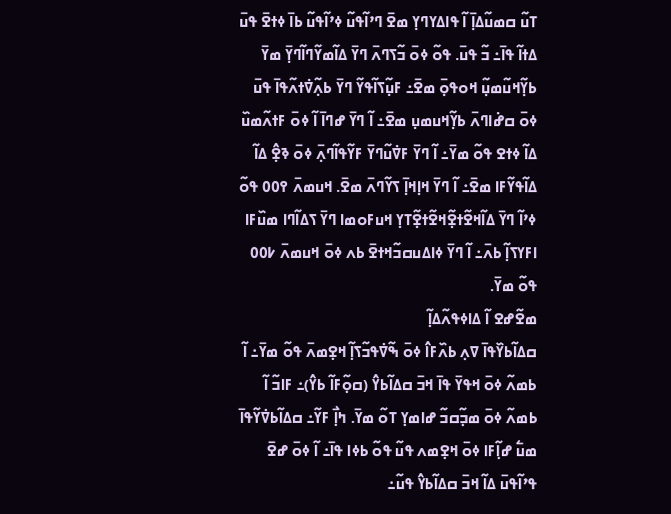ߠߎ߬ ߛߘߎ߬ߡߊ߲߫ ߊ߬ ߟߊߡߌߣߌ߲ ߘߐ߫ ߣߴߊ߬ߟߎ߬ ߦߴߊ߬ߟߎ߬ ߕߊ߫ ߦߙߐ߫ ߟߎ߫ ߡߙߊ߬ ߟߊ߫߸ ߏ߬ ߟߎ߫. ߟߋ߬ ߦߋ߫ ߏ߬ߖߣߍ߫ ߣߌ߫ ߡߊ߬ߘߌ߬ߣߊ߬ߣߌ߲߫ ߘߌ߫ ߕߌ߲߬ߞߎ߬ߘߎ߲߬ ߞߋߟߋ߲߫ ߘߐ߫߸ ߓߎ߲߬ߖߊ߬ߟߌ߬ ߣߌ߫ ߕߍ߲߬ߜ߭ߙߍ߬ߟߊ߫ ߟߎ߫ ߦߋ߫ ߛߝ߭ߊߣߍ߫ ߕߌ߲߬ߞߎߘߎ߲ ߘߐ߫߸ ߊ߬ ߣߌ߫ ߝߣߊ߫ ߊ߬ ߦߋ߫ ߓߙߍ߬ߘߎ߰ ߡߊ߬ ߦߙߐ ߟߋ߬ ߘߌ߫߸ ߊ߬ ߣߌ߫ ߓߜ߭ߎ߬ߣߌ߫ ߓߌ߬ߟߊ߬ߣߍ߲߫ ߦߋ߫ ߢߐ߲߮ ߡߊ߬ ߡߊ߬ߟߌ߬ߓߊ ߘߐ߫߸ ߊ߬ ߣߌ߫ ߞߊ߲ߞߊ߲߫ ߖߌ߬ߣߍ߫ ߘߐ߫. ߞߎߘߍ߫ ߉߀߀ ߟߋ߬ ߦߴߊ߬ ߣߌ߫ ߡߊ߬ߞߐ߬ߙߐ߲߬ߞߐ߬ߙߐ߲߬ߠߌ߲ ߞߎߓߋߘߊ ߣߌ߫ ߖߡߊ߬ߣߊ ߘߎ߰ߓߊ ߊߓߌߖߊ߲߬ ߕߍ߫߸ ߊ߬ ߣߌ߫ ߦߊߡߎߛߏ߬ߞߙߐ߫ ߕߍ ߦߋ߫ ߞߎߘߍ߫ ߇߀߀ ߟߋ߬ ߘߌ߫.
ߘߐ߬ߝߐ ߊ߬ ߡߊߦߟߍ߬ߡߊ߲߬
ߛߡߊ߬ߕߌ߰ߟߊ߫ ߜߍ߲ ߕߍ߰ߓߊ߮ ߦߋ߫ ߒ߬ߜ߭ߟߏ߬ߖߊ߲߬ ߞߐ߲ߘߍ߫ ߟߋ߬ ߘߌ߫߸ ߊ߬ ߕߘߍ߬ ߦߋ߫ ߞߟߌ߫ ߟߊ߫ ߞߏ߫ ߛߡߊ߬ߕߌ߮ (ߛߋ߲߬ߓߊ߬ ߕߌ߮)߸ ߓߊߏ߬ ߊ߬ ߕߘߍ߬ ߦߋ߫ ߘߏ߲߬ߛߏ߬ ߝߊߘߌ߲ ߠߋ߬ ߘߌ߫. ߤߊ߲߯ ߓߌ߬߸ ߛߡߊ߬ߕߜ߭ߌ߬ߟߊ߫ ߘߎ߱ ߝߊ߲߬ߓߊ ߦߋ߫ ߞߐ߲ߘߍ ߟߎ߬ ߟߋ߬ ߕߦߊ ߟߊ߫߸ ߊ߬ ߦߋ߫ ߝߐ߫ ߟߴߊ߬ߟߎ߫ ߡߊ߬ ߞߏ߫ ߛߡߊ߬ߕߌ߮ ߟߎ߬߸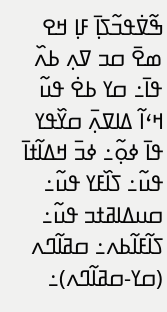ߒ߬ߜ߭ߟߏ߬ߖߊ߲߫ ߓߊ߲ ߞߐ ߘߐ߫ ߛߏ ߜߍ߲ ߕߍ߰ ߟߊ߫߸ ߛߌ ߕߐ߭ ߟߎ߬ ߞߵߊ߬ ߡߊߜߍ߲߫ ߛߌ߰ߟߌ ߟߊ߫ ߦߋ߲߬߸ ߦߏ߫ ߞߡߊ߬ߙߊ߫ ߟߎ߬߸ ߖߊ߰ߓߌ ߟߎ߬߸ ߛߎߡߊߥߙߏ ߟߎ߬߸ ߖߊ߬ߓߊ߬ߕߍ߸ ߛߥߊ߬ߣߍ (ߛߌ-ߛߥߊ߬ߣߍ)߸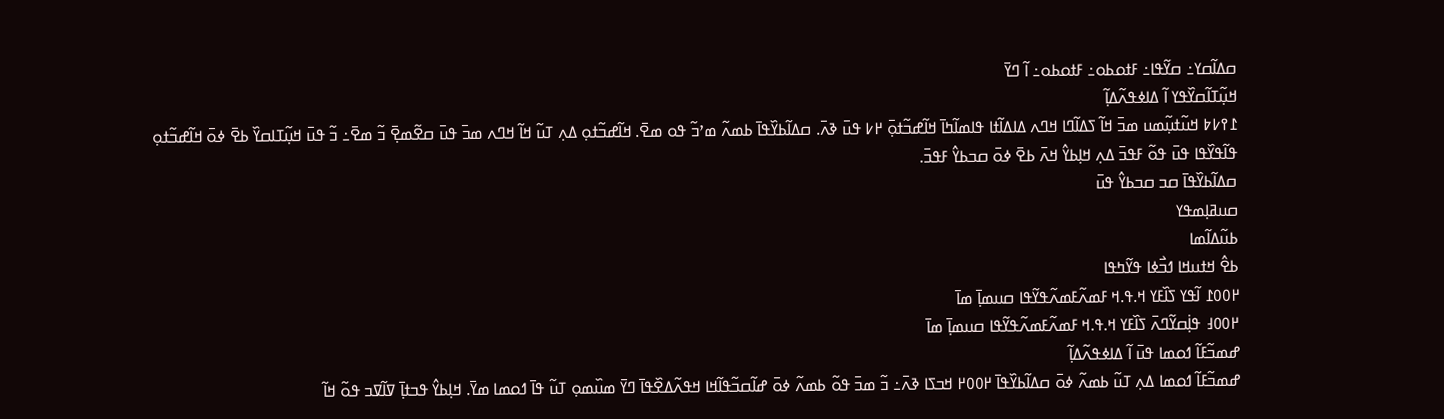ߛߡߊ߬ߛߌ߸ ߛߌ߬ߟߊ߸ ߓߙߋߕߋ߸ ߓߙߋߕߋ߸ ߊ߬ ߣߌ߫
ߞߎ߲߬ߠߊ߬ߛߌ߰ߟߌ ߊ߬ ߡߊߦߟߍ߬ߡߊ߲߬
߁߉߇߈ ߞߎ߬ߙߎ߲߬ߘߎ ߘߏ߫ ߞߊ߬ ߖߡߊ߬ߣߊ ߞߣߍ ߡߊߡߊ߬ߙߊ ߟߊߘߊ߬ߤߊ߫ ߞߊ߬ߝߏ߬ߙߋ߲߫ ߂߇ ߟߎ߫ ߢߍ߫. ߛߡߊ߬ߕߌ߰ߟߊ߫ ߕߘߍ߬ ߘߴߏ߬ ߟߋ ߘߐ߫. ߞߊ߬ߝߏ߬ߙߋ߲ ߡߍ߲ ߠߎ߬ ߞߊ߬ ߞߣߍ ߘߏ߫ ߟߎ߫ ߛߐ߬ߘߐ߲߫ ߏ߬ ߘߐ߫߸ ߏ߬ ߟߎ߫ ߞߎ߲߬ߠߊߛߌ߰ ߕߐ߫ ߦߋ߫ ߞߊ߬ߝߏ߬ߙߋ߲ ߟߊ߬ߟߌ߰ߟߊ ߟߎ߫ ߟߋ߬ ߓߟߏ߫ ߡߍ߲ ߞߊ߲ߕߌ߮ ߞߍ߫ ߕߐ߫ ߦߋ߫ ߛߏߕߌ߮ ߓߟߏ߫.
ߛߡߊ߬ߕߌ߰ߟߊ߫ ߛߏ ߛߏߕߌ߮ ߟߎ߫
ߛߎߥߊ߲ߘߟߌ
ߕߎ߬ߡߊ߬ߘߊ
ߕߐ߮ ߞߙߎߞߊ ߗߏ߯ߦߊ ߟߌ߬ߤߟߊ
߂߀߀߁ ߊ߬ߟߌ ߖߊ߰ߓߌ ߞ.ߟ.ߞ ߓߘߍ߬ߓߘߍ߬ߟߌ߬ߟߊ ߛߎߘߊ߲߫ ߘߊ߫
߂߀߀߃ ߟߊ߲߭ߛߌ߬ߣߍ߫ ߖߊ߰ߓߌ ߞ.ߟ.ߞ ߓߘߍ߬ߓߘߍ߬ߟߌ߬ߟߊ ߛߎߘߊ߲߫ ߘߊ߫
ߝߘߏ߬ߓߊ߬ ߗߋߘߊ ߟߎ߫ ߊ߬ ߡߊߦߟߍ߬ߡߊ߲߬
ߝߘߏ߬ߓߊ߬ ߗߋߘߊ ߡߍ߲ ߠߎ߬ ߕߘߍ߬ ߦߋ߫ ߛߡߊ߬ߕߌ߰ߟߊ߫ ߂߀߀߂ ߞߏߖߊ ߢߍ߫߸ ߏ߬ ߘߏ߫ ߟߋ߬ ߕߘߍ߬ ߦߋ߫ ߝߊ߬ߛߏ߬ߟߊ߬ߞߊ ߞߟߍ߬ߡߐ߰ߟߊ߫ ߣߌ߫ ߘߎ߰ߘߋ߲ ߠߎ߬ ߟߊ߫ ߗߋߘߊ ߘߌ߫. ߞߊ߲ߕߌ߮ ߟߏߙߊ߲߫ ߜߊ߬ߜߏ ߟߋ߬ ߞߊ߬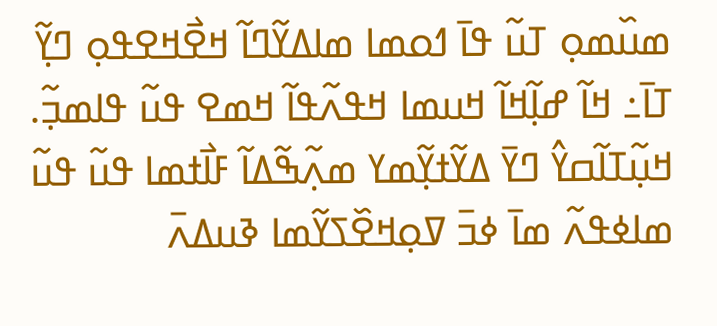ߘߎ߰ߘߋ߲ ߠߎ߬ ߟߊ߫ ߗߋߘߊ ߘߊߡߌ߬ߣߊ߬ ߞߐ߯ߞߐߟߋ߲ ߣߌ߲߬ ߠߊ߫߸ ߞߊ߬ ߝߊ߲߬ߞߊ߬ ߞߎߘߊ ߞߟߍ߬ߟߊ߬ ߞߘߐ ߟߎ߬ ߟߊߘߏ߲߬.
ߞߎ߲߬ߠߊ߬ߛߌ߮ ߣߌ߫ ߡߌ߬ߙߌ߲߬ߘߌ ߘߍ߲߬ߒ߬ߡߊ߬ ߓߊ߯ߙߘߊ ߟߎ߬ ߟߎ߬ ߘߊߦߟߍ߬ ߘߊ߫ ߦߏ߫ ߜߋ߲ߞߐ߰ߖߌ߬ߘߊ ߢߎߡߍ߫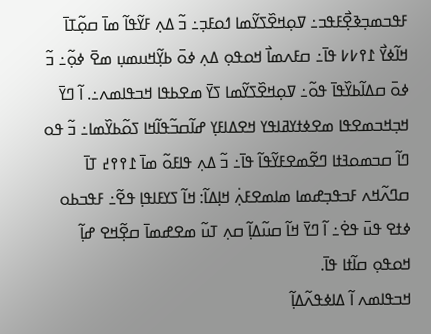ߓߟߏߘߏ߲ߢߐ߲߯ߓߟߏ߸ ߜߋ߲ߞߐ߰ߖߌ߬ߘߊ ߗߋߓߏ߲߸ ߏ߬ ߡߍ߲ ߓߌ߬ߟߊ߬ ߘߊ߫ ߛߋ߲߬ߠߊ߫ ߞߊ߬ߦߌ߯ ߁߉߇߇ ߟߊ߫߸ ߛߓߍߘߊ߯ ߞߋߟߋ߲ ߡߍ߲ ߦߋ߫ ߕߌ߲߬ߞߎߘߎ߲ ߘߐ߫ ߦߋ߲߬߸ ߏ߬ ߦߋ߫ ߛߡߊ߬ߕߌ߰ߟߊ߫ ߟߋ߬߸ ߜߋ߲ߞߐ߰ߖߌ߬ߘߊ ߖߌ߫ ߘߐߕߟߊ ߞߏߟߊߘߍ߸. ߊ߬ ߣߌ߫ ߞߏ߲ߞߏߘߐߟߊ ߘߐߦߙߌߥߊߟߌ ߞߐߡߊߓߌ߲ ߝߊ߬ߛߏ߬ߟߊ߬ߞߊ ߖߋ߬ߕߌ߰ߘߊ߸ ߏ߬ ߟߋ ߣߊ߬ ߛߏߘߋߔߙߊ ߣߐ߬ߘߐߓߌ߬ߟߊ߬ ߟߊ߫߸ ߏ߬ ߡߍ߲ ߟߊߓߋ߬ ߘߊ߫ ߁߉߉߄ ߠߊ߫ ߛߣߍ߬ߞߍ ߓߏߟߏ߲ߝߘߊ ߘߊߘߐߓߍ߲߭ ߞߊ߲ߡߊ߬: ߞߊ߬ ߖߌߓߊߟߊ߲ ߟߐ߬߸ ߓߟߏߕߋ ߦߙߐ ߟߎ߫ ߟߐ߭߸ ߊ߬ ߣߌ߫ ߞߊ߬ ߛߎ߬ߡߊ߲߬ ߛߍ߲ ߠߎ߬ ߘߐߝߘߊ߫ ߛߐ߲߬ߞߐ ߝߊ߲߬ ߞߋߟߋ߲ ߛߊ߬ߙߊ ߟߊ߫.
ߞߏߟߊߘߍ ߊ߬ ߡߊߦߟߍ߬ߡߊ߲߬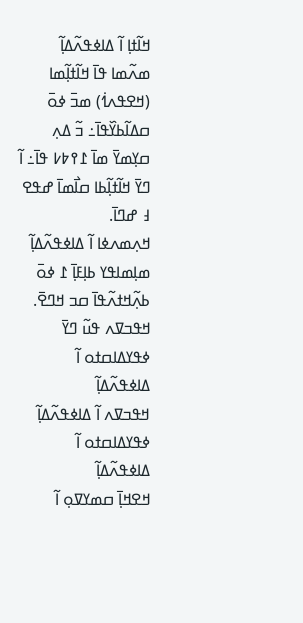ߞߊ߬ߙߊ߲ ߊ߬ ߡߊߦߟߍ߬ߡߊ߲߬
ߘߍ߬ߘߊ ߟߊ߫ ߞߊ߬ߙߊ߲߬ߘߊ (ߞߐߟߍߗ߭) ߘߏ߫ ߦߋ߫ ߛߡߊ߬ߕߌ߰ߟߊ߫߸ ߏ߬ ߡߍ߲ ߛߌ߲ߘߌ߫ ߘߊ߫ ߁߉߈߇ ߟߊ߫߸ ߊ߬ ߣߌ߫ ߞߊ߬ߙߊ߲߬ߕߊ ߛߊ߯ߘߊ߫ ߝߟߐ ߃ ߝߣߊ߫.
ߞߍ߲ߘߍߦߊ ߊ߬ ߡߊߦߟߍ߬ߡߊ߲߬
ߘߊ߲ߘߊߟߌ ߕߊ߲ߓߊ߲߫ ߁ ߦߋ߫ ߕߍ߲߬ߞߙߍ߬ߟߊ߫ ߛߏ ߞߣߐ߫.
ߞߟߏߜߍ ߟߎ߬ ߣߌ߫ ߦߟߌߡߊߛߙߋ ߊ߬ ߡߊߦߟߍ߬ߡߊ߲߬
ߞߟߏߜߍ ߊ߬ ߡߊߦߟߍ߬ߡߊ߲߬
ߦߟߌߡߊߛߙߋ ߊ߬ ߡߊߦߟߍ߬ߡߊ߲߬
ߞߐߞߊ߲߫ ߛߘߌߜߋ߲ ߊ߬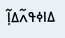ߡߊߦߟߍ߬ߡߊ߲߬